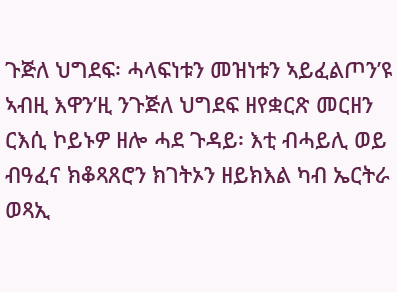ጉጅለ ህግደፍ፡ ሓላፍነቱን መዝነቱን ኣይፈልጦን’ዩ
ኣብዚ እዋን’ዚ ንጉጅለ ህግደፍ ዘየቋርጽ መርዘን ርእሲ ኮይኑዎ ዘሎ ሓደ ጉዳይ፡ እቲ ብሓይሊ ወይ ብዓፈና ክቆጻጸሮን ክገትኦን ዘይክእል ካብ ኤርትራ ወጻኢ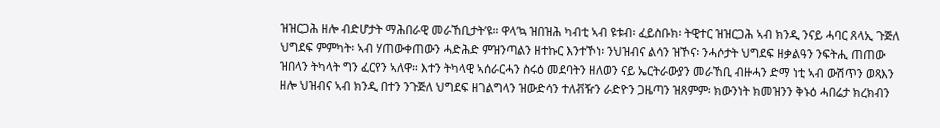ዝዝርጋሕ ዘሎ ብድሆታት ማሕበራዊ መራኸቢታት’ዩ። ዋላ’ኳ ዝበዝሕ ካብቲ ኣብ ዩቱብ፡ ፈይስቡክ፡ ትዊተር ዝዝርጋሕ ኣብ ክንዲ ንናይ ሓባር ጸላኢ ጉጅለ ህግደፍ ምምካት፡ ኣብ ሃጠውቀጠውን ሓድሕድ ምዝንጣልን ዘተኩር እንተኾነ፡ ንህዝብና ልሳን ዝኾና፡ ንሓሶታት ህግደፍ ዘቃልዓን ንፍትሒ ጠጠው ዝበላን ትካላት ግን ፈርየን ኣለዋ። እተን ትካላዊ ኣሰራርሓን ስሩዕ መደባትን ዘለወን ናይ ኤርትራውያን መራኸቢ ብዙሓን ድማ ነቲ ኣብ ውሽጥን ወጻእን ዘሎ ህዝብና ኣብ ክንዲ በተን ንጉጅለ ህግደፍ ዘገልግላን ዝውድሳን ተለቭዥን ራድዮን ጋዜጣን ዝጸምም፡ ክውንነት ክመዝንን ቅኑዕ ሓበሬታ ክረክብን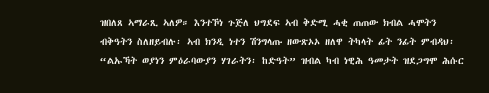ዝበለጸ ኣማራጺ ኣለዎ። እንተኾነ ጉጅለ ህግደፍ ኣብ ቅድሚ ሓቂ ጠጠው ክብል ሓሞትን ብቅዓትን ስለዘይብሉ፡ ኣብ ክንዲ ነተን ሽንግላጡ ዘውጽኦኦ ዘለዋ ትካላት ፊት ንፊት ምብዳህ፡ “ልኡኻት ወያነን ምዕራባውያን ሃገራትን፡ ከድዓት” ዝብል ካብ ነዊሕ ዓመታት ዝደጋግሞ ሕሱር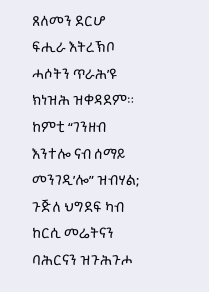ጸለመን ደርሆ ፍሒራ እትረኽቦ ሓሶትን ጥራሕ’ዩ ክነዝሕ ዝቀዳደም።
ከምቲ “ገንዘብ እንተሎ ናብ ሰማይ መንገዲ’ሎ” ዝብሃል; ጉጅለ ህግደፍ ካብ ከርሲ መሬትናን ባሕርናን ዝጉሕጉሖ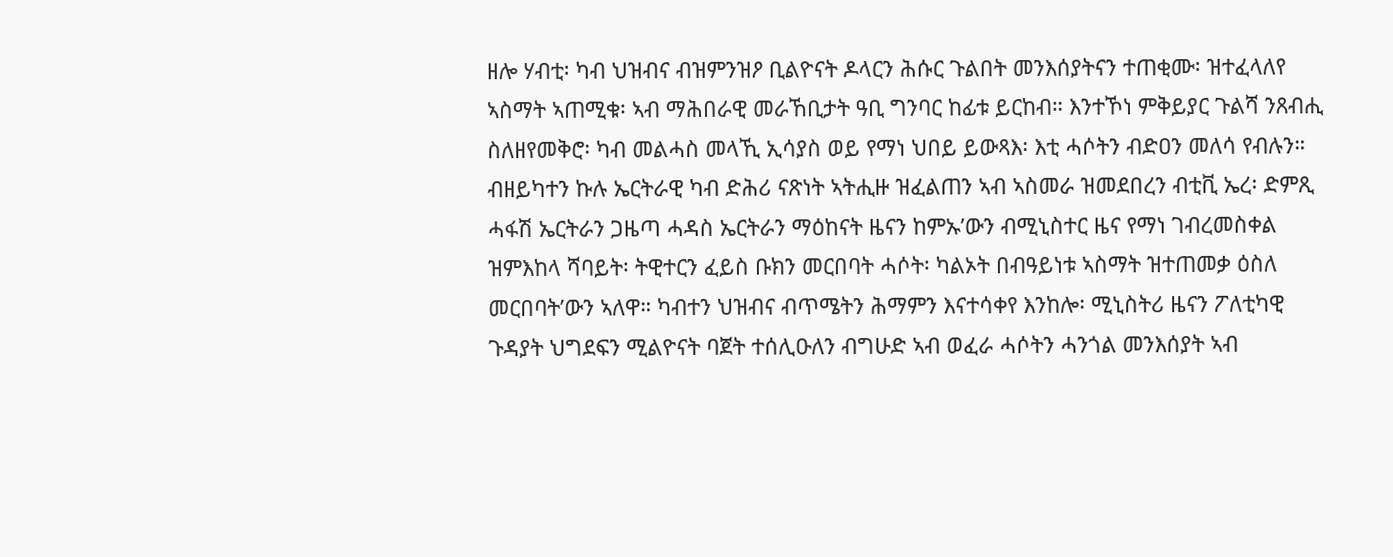ዘሎ ሃብቲ፡ ካብ ህዝብና ብዝምንዝዖ ቢልዮናት ዶላርን ሕሱር ጉልበት መንእሰያትናን ተጠቂሙ፡ ዝተፈላለየ ኣስማት ኣጠሚቁ፡ ኣብ ማሕበራዊ መራኸቢታት ዓቢ ግንባር ከፊቱ ይርከብ። እንተኾነ ምቅይያር ጉልሻ ንጸብሒ ስለዘየመቅሮ፡ ካብ መልሓስ መላኺ ኢሳያስ ወይ የማነ ህበይ ይውጻእ፡ እቲ ሓሶትን ብድዐን መለሳ የብሉን። ብዘይካተን ኩሉ ኤርትራዊ ካብ ድሕሪ ናጽነት ኣትሒዙ ዝፈልጠን ኣብ ኣስመራ ዝመደበረን ብቲቪ ኤረ፡ ድምጺ ሓፋሽ ኤርትራን ጋዜጣ ሓዳስ ኤርትራን ማዕከናት ዜናን ከምኡ’ውን ብሚኒስተር ዜና የማነ ገብረመስቀል ዝምእከላ ሻባይት፡ ትዊተርን ፈይስ ቡክን መርበባት ሓሶት፡ ካልኦት በብዓይነቱ ኣስማት ዝተጠመቃ ዕስለ መርበባት’ውን ኣለዋ። ካብተን ህዝብና ብጥሜትን ሕማምን እናተሳቀየ እንከሎ፡ ሚኒስትሪ ዜናን ፖለቲካዊ ጉዳያት ህግደፍን ሚልዮናት ባጀት ተሰሊዑለን ብግሁድ ኣብ ወፈራ ሓሶትን ሓንጎል መንእሰያት ኣብ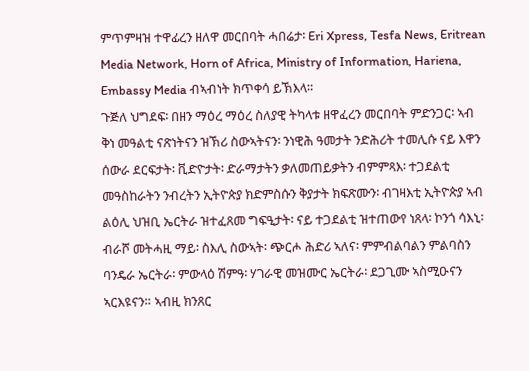ምጥምዛዝ ተዋፊረን ዘለዋ መርበባት ሓበሬታ፡ Eri Xpress, Tesfa News, Eritrean Media Network, Horn of Africa, Ministry of Information, Hariena, Embassy Media ብኣብነት ክጥቀሳ ይኽእላ።
ጉጅለ ህግደፍ፡ በዘን ማዕረ ማዕረ ስለያዊ ትካላቱ ዘዋፈረን መርበባት ምድንጋር፡ ኣብ ቅነ መዓልቲ ናጽነትናን ዝኽሪ ስውኣትናን፡ ንነዊሕ ዓመታት ንድሕሪት ተመሊሱ ናይ እዋን ሰውራ ደርፍታት፡ ቪድዮታት፡ ድራማታትን ቃለመጠይቃትን ብምምጻእ፡ ተጋደልቲ መዓስከራትን ንብረትን ኢትዮጵያ ክድምስሱን ቅያታት ክፍጽሙን፡ ብገዛእቲ ኢትዮጵያ ኣብ ልዕሊ ህዝቢ ኤርትራ ዝተፈጸመ ግፍዒታት፡ ናይ ተጋደልቲ ዝተጠውየ ነጸላ፡ ኮንጎ ሳእኒ፡ ብራሾ መትሓዚ ማይ፡ ስእሊ ስውኣት፡ ጭርሖ ሕድሪ ኣለና፡ ምምብልባልን ምልባስን ባንዴራ ኤርትራ፡ ምውላዕ ሽምዓ፡ ሃገራዊ መዝሙር ኤርትራ፡ ደጋጊሙ ኣስሚዑናን ኣርእዩናን። ኣብዚ ክንጸር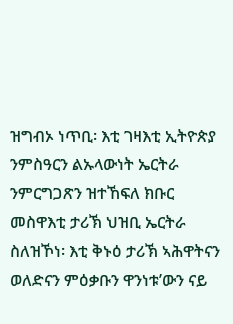ዝግብኦ ነጥቢ፡ እቲ ገዛእቲ ኢትዮጵያ ንምስዓርን ልኡላውነት ኤርትራ ንምርግጋጽን ዝተኸፍለ ክቡር መስዋእቲ ታሪኽ ህዝቢ ኤርትራ ስለዝኾነ፡ እቲ ቅኑዕ ታሪኽ ኣሕዋትናን ወለድናን ምዕቃቡን ዋንነቱ’ውን ናይ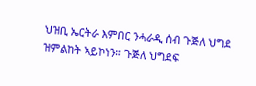ህዝቢ ኤርትራ እምበር ንሓራዲ ሰብ ጉጅለ ህግደ ዝምልከት ኣይኮነን። ጉጅለ ህግደፍ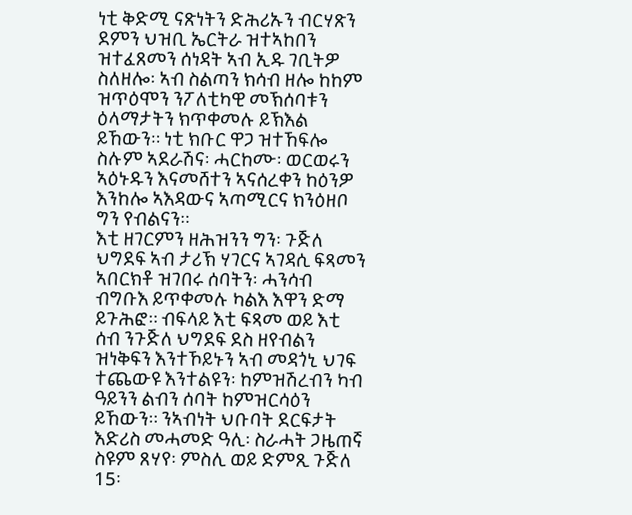ነቲ ቅድሚ ናጽነትን ድሕሪኡን ብርሃጽን ደምን ህዝቢ ኤርትራ ዝተኣከበን ዝተፈጸመን ሰነዳት ኣብ ኢዱ ገቢትዎ ስለዘሎ፡ ኣብ ስልጣን ክሳብ ዘሎ ከከም ዝጥዕሞን ንፖለቲካዊ መኽሰባቱን ዕላማታትን ክጥቀመሉ ይኽእል ይኸውን። ነቲ ክቡር ዋጋ ዝተኸፍሎ ስሉም ኣደራሽና፡ ሓርከሙ፡ ወርወሩን ኣዕኑዱን እናመሸተን ኣናሰረቀን ከዕንዎ እንከሎ ኣእዳውና ኣጣሚርና ክንዕዘቦ ግን የብልናን።
እቲ ዘገርምን ዘሕዝንን ግን፡ ጉጅለ ህግደፍ ኣብ ታሪኽ ሃገርና ኣገዳሲ ፍጻመን ኣበርክቶ ዝገበሩ ሰባትን፡ ሓንሳብ ብግቡእ ይጥቀመሉ ካልእ እዋን ድማ ይጉሕፎ። ብፍላይ እቲ ፍጻመ ወይ እቲ ሰብ ንጉጅለ ህግደፍ ደስ ዘየብልን ዝነቅፍን እንተኾይኑን ኣብ መዳጎኒ ህገፍ ተጨውዩ እንተልዩን፡ ከምዝሽረብን ካብ ዓይንን ልብን ሰባት ከምዝርሳዕን ይኸውን። ንኣብነት ህቡባት ደርፍታት እድሪስ መሓመድ ዓሊ፡ ስራሓት ጋዜጠኛ ስዩም ጸሃየ፡ ምስሊ ወይ ድምጺ ጉጅለ 15፡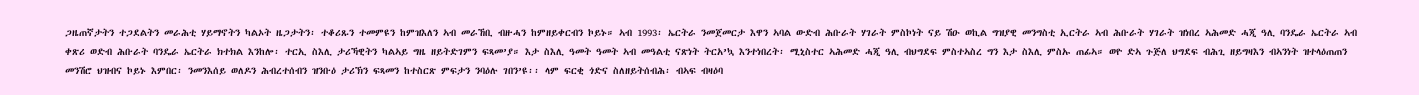ጋዜጠኛታትን ተጋደልትን መራሕቲ ሃይማኖትን ካልኦት ዜጋታትን፡ ተቆሪጹን ተመምዩን ከምዝእለን ኣብ መራኸቢ ብዙሓን ከምዘይቀርብን ኮይኑ። ኣብ 1993፡ ኤርትራ ንመጀመርታ እዋን ኣባል ውድብ ሕቡራት ሃገራት ምስኮነት ናይ ሽዑ ወኪል ግዝያዊ መንግስቲ ኢርትራ ኣብ ሕቡራት ሃገራት ዝነበረ ኣሕመድ ሓጂ ዓሊ ባንዴራ ኤርትራ ኣብ ቀጽሪ ወድብ ሕቡራት ባንዴራ ኤርትራ ክተክል እንከሎ፡ ተርኢ ስእሊ ታሪኻዊትን ካልኣይ ግዜ ዘይትድገምን ፍጻመ’ያ። እታ ስእሊ ዓመት ዓመት ኣብ መዓልቲ ናጽነት ትርአ’ኳ እንተነበረት፡ ሚኒስተር ኣሕመድ ሓጂ ዓሊ ብህግደፍ ምስተኣስረ ግን እታ ስእሊ ምስኡ ጠፊኣ። ወዮ ድኣ ጉጅለ ህግደፍ ብሕጊ ዘይግዛእን ብኣንነት ዝተላዕጠጠን መንሽሮ ህዝብና ኮይኑ እምበር፡ ንመንእሰይ ወለዶን ሕብረተሰብን ዝንቡዕ ታሪኽን ፍጻመን ከተስርጽ ምፍታን ንባዕሉ ገበን’ዩ፡፡ ላም ፍርቂ ጎድና ስለዘይትሰብሕ፡ ብኣፍ ብዛዕባ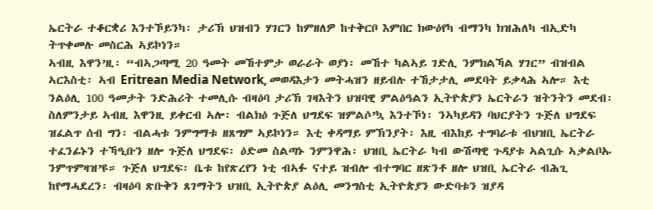ኤርትራ ተቆርቋሪ እንተኾይንካ፡ ታሪኽ ህዝብን ሃገርን ከምዘለዎ ከተቅርቦ እምበር ክውዕየካ ብማንካ ክዝሕለካ ብኢድካ ትጥቀመሉ መስርሕ ኣይኮነን።
ኣብዚ እዋን’ዚ፡ “ብኣጋጣሚ 20 ዓመት መኸተምታ ወራራት ወያነ፡ መኸተ ካልኣይ ገድሊ ንምክልኻል ሃገር” ብዝብል ኣርእስቲ፡ ኣብ Eritrean Media Network, መወዳእታን መትሓዝን ዘይብሉ ተኸታታሊ መደባት ይቃላሕ ኣሎ። እቲ ንልዕሊ 100 ዓመታት ንድሕሪት ተመሊሱ ብዛዕባ ታሪኽ ገዛእትን ህዝባዊ ምልዕዓልን ኢትዮጵያን ኤርትራን ዝትንትን መደብ፡ ስለምንታይ ኣብዚ እዋንዚ ይቀርብ ኣሎ፡ ብልክዕ ጉጅለ ህግደፍ ዝምልሶ’ኳ እንተኾነ፡ ንኣካይዳን ባህርያትን ጉጅለ ህግደፍ ዝፈልጥ ሰብ ግን፡ ብልሓቱ ንምግማቱ ዘጸግም ኣይኮነን። እቲ ቀዳማይ ምኽንያት፡ እዚ ብእከይ ተግባራቱ ብህዝቢ ኤርትራ ተፈንፊኑን ተኻዒቡን ዘሎ ጉጅለ ህግደፍ፡ ዕድመ ስልጣኑ ንምንዋሕ፡ ህዝቢ ኤርትራ ካብ ውሽጣዊ ጉዳያቱ ኣልጊሱ ኣቃልቦኡ ንምጥምዛዝ’ዩ። ጉጅለ ህግደፍ፡ ቤቱ ከየጽረየን ነቲ ብኣፉ ናተይ ዝብሎ ብተግባር ዘጽንቶ ዘሎ ህዝቢ ኤርትራ ብሕጊ ከየማሓደረን፡ ብዛዕባ ጽቡቅን ጸገማትን ህዝቢ ኢትዮጵያ ልዕሊ መንግስቲ ኢትዮጵያን ውድባቱን ዝያዳ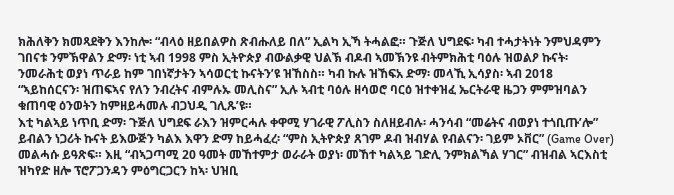ክሕለቅን ክመጻደቅን እንከሎ፡ “ብላዕ ዘይበልዎስ ጽብሑለይ በለ” ኢልካ ኢኻ ትሓልፎ። ጉጅለ ህግደፍ፡ ካብ ተሓታትነት ንምህዳምን ገበናቱ ንምኽዋልን ድማ፡ ነቲ ኣብ 1998 ምስ ኢትዮጵያ ብውልቃዊ ህልኽ ብዶብ ኣመኽንዩ ብትምክሕቲ ባዕሉ ዝወልዖ ኩናት፡ ንመራሕቲ ወያነ ጥራይ ከም ገበነኛታትን ኣሳወርቲ ኩናትን’ዩ ዝኸስስ። ካብ ኩሉ ዝኸፍአ ድማ፡ መላኺ ኢሳያስ፡ ኣብ 2018 “ኣይከሰርናን፡ ዝጠፍኣና የለን ንብረትና ብምሉኡ መሊስና” ኢሉ ኣብቲ ባዕሉ ዘሳወሮ ባርዕ ዝተቀዝፈ ኤርትራዊ ዜጋን ምምዝባልን ቁጠባዊ ዕንወትን ከምዘይሓመሉ ብጋህዲ ገሊጹ’ዩ።
እቲ ካልኣይ ነጥቢ ድማ፡ ጉጅለ ህግደፍ ራእን ዝምርሓሉ ቀዋሚ ሃገራዊ ፖሊስን ስለዘይብሉ፡ ሓንሳብ “መሬትና ብወያነ ተጎቢጡ’ሎ” ይብልን ነጋሪት ኩናት ይእውጅን ካልእ እዋን ድማ ከይሓፈረ፡ “ምስ ኢትዮጵያ ጸገም ዶብ ዝብሃል የብልናን፡ ገይም ኦቨር” (Game Over) መልሓሱ ይዓጽፍ። እዚ “ብኣጋጣሚ 20 ዓመት መኸተምታ ወራራት ወያነ፡ መኸተ ካልኣይ ገድሊ ንምክልኻል ሃገር” ብዝብል ኣርእስቲ ዝካየድ ዘሎ ፕሮፖጋንዳን ምዕግርጋርን ከኣ፡ ህዝቢ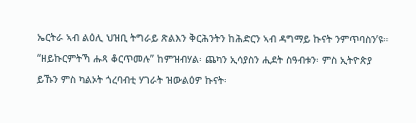ኤርትራ ኣብ ልዕሊ ህዝቢ ትግራይ ጽልእን ቅርሕንትን ከሕድርን ኣብ ዳግማይ ኩናት ንምጥባስን’ዩ። “ዘይኩርምትኻ ሑጻ ቆርጥመሉ” ከምዝብሃል፡ ጨካን ኢሳያስን ሒደት ስዓብቱን፡ ምስ ኢትዮጵያ ይኹን ምስ ካልኦት ጎረባብቲ ሃገራት ዝውልዕዎ ኩናት፡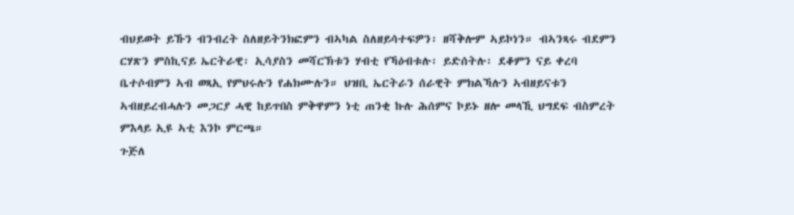ብህይወት ይኹን ብንብረት ስለዘይትንክፎምን ብኣካል ስለዘይሳተፍዎን፡ ዘሻቅሎም ኣይኮነን። ብኣንጻሩ ብደምን ርሃጽን ምስኪናይ ኤርትራዊ፡ ኢሳያስን መሻርኽቱን ሃብቲ የኻዕብቱሉ፡ ይድሰትሉ፡ ደቆምን ናይ ቀረባ ቤተሶብምን ኣብ ወጻኢ የምህሩሉን የሐክሙሉን። ህዝቢ ኤርትራን ሰራዊት ምክልኻሉን ኣብዘይናቱን ኣብዘይረብሓሉን መጋርያ ሓዊ ከይጥበስ ምቅዋምን ነቲ ጠንቂ ኩሉ ሕሰምና ኮይኑ ዘሎ መላኺ ህግደፍ ብስምረት ምእላይ ኢዩ ኣቲ እንኮ ምርጫ።
ጉጅለ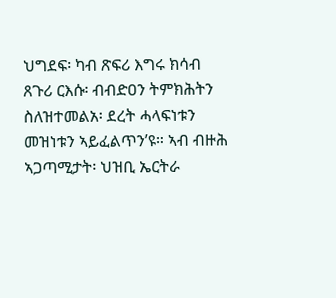ህግደፍ፡ ካብ ጽፍሪ እግሩ ክሳብ ጸጉሪ ርእሱ፡ ብብድዐን ትምክሕትን ስለዝተመልአ፡ ደረት ሓላፍነቱን መዝነቱን ኣይፈልጥን’ዩ። ኣብ ብዙሕ ኣጋጣሚታት፡ ህዝቢ ኤርትራ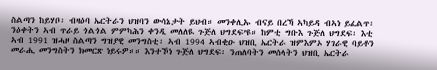ስልጣን ከይሃቦ፡ ብዛዕባ ኤርትራን ህዝባን ውሳኔታት ይህብ። መንቀሊኡ ብናይ በረኻ ኣካይዳ ብኣነ ይፈልጥ፡ ንዕቀትን ኣብ ጥራይ ጎልጎል ምምካሕን ቀንዲ መለለዪ ጉጅለ ህግደፍ’ዩ። ከምቲ ግቡእ ጉጅለ ህግደፍ፡ እቲ ኣብ 1991 ዝሓዞ ስልጣን ግዝያዊ መንግስቲ፡ ኣብ 1994 ኣብቂዑ ህዝቢ ኤርትራ ዝምእምኦ ሃገራዊ ባይቶን መራሒ መንግስትን ክመርጽ ነይሩዎ።። እንተኾነ ጉጅለ ህግደፍ፡ ንጠለባትን መሰላትን ህዝቢ ኤርትራ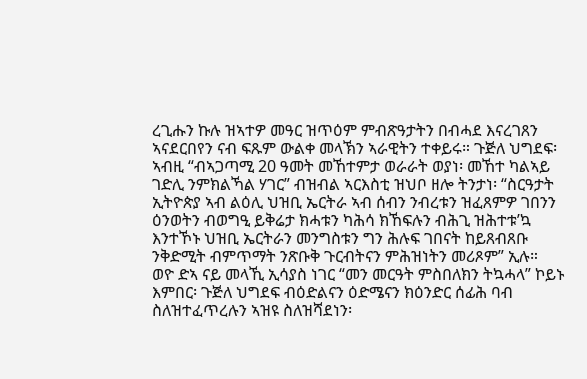ረጊሑን ኩሉ ዝኣተዎ መዓር ዝጥዕም ምብጽዓታትን በብሓደ እናረገጸን ኣናደርበየን ናብ ፍጹም ውልቀ መላኽን ኣራዊትን ተቀይሩ። ጉጅለ ህግደፍ፡ ኣብዚ “ብኣጋጣሚ 20 ዓመት መኸተምታ ወራራት ወያነ፡ መኸተ ካልኣይ ገድሊ ንምክልኻል ሃገር” ብዝብል ኣርእስቲ ዝህቦ ዘሎ ትንታነ፡ “ስርዓታት ኢትዮጵያ ኣብ ልዕሊ ህዝቢ ኤርትራ ኣብ ሰብን ንብረቱን ዝፈጸምዎ ገበንን ዕንወትን ብወግዒ ይቅሬታ ክሓቱን ካሕሳ ክኸፍሉን ብሕጊ ዝሕተቱ’ኳ እንተኾኑ ህዝቢ ኤርትራን መንግስቱን ግን ሕሉፍ ገበናት ከይጸብጸቡ ንቅድሚት ብምጥማት ንጽቡቅ ጉርብትናን ምሕዝነትን መሪጾም” ኢሉ።
ወዮ ድኣ ናይ መላኺ ኢሳያስ ነገር “መን መርዓት ምስበለክን ትኳሓላ” ኮይኑ እምበር፡ ጉጅለ ህግደፍ ብዕድልናን ዕድሜናን ክዕንድር ሰፊሕ ባብ ስለዝተፈጥረሉን ኣዝዩ ስለዝሻደነን፡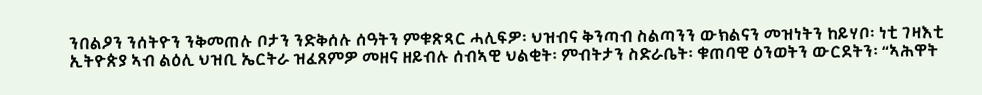ንበልዖን ንሰትዮን ንቅመጠሉ ቦታን ንድቅሰሉ ሰዓትን ምቁጽጻር ሓሊፍዎ፡ ህዝብና ቅንጣብ ስልጣንን ውክልናን መዝነትን ከይሃቦ፡ ነቲ ገዛእቲ ኢትዮጵያ ኣብ ልዕሊ ህዝቢ ኤርትራ ዝፈጸምዎ መዘና ዘይብሉ ሰብኣዊ ህልቂት፡ ምብትታን ስድራቤት፡ ቁጠባዊ ዕንወትን ውርደትን፡ “ኣሕዋት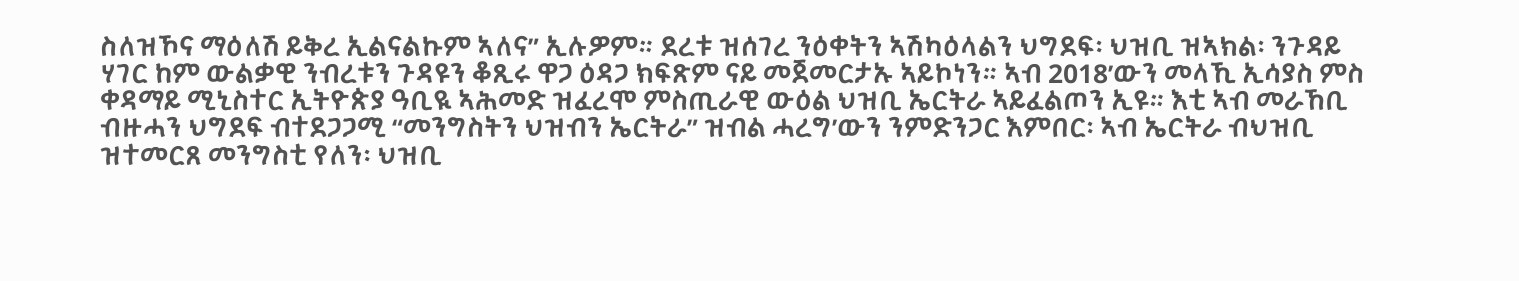ስለዝኾና ማዕለሽ ይቅረ ኢልናልኩም ኣለና” ኢሉዎም። ደረቱ ዝሰገረ ንዕቀትን ኣሽካዕላልን ህግደፍ፡ ህዝቢ ዝኣክል፡ ንጉዳይ ሃገር ከም ውልቃዊ ንብረቱን ጉዳዩን ቆጺሩ ዋጋ ዕዳጋ ክፍጽም ናይ መጀመርታኡ ኣይኮነን። ኣብ 2018’ውን መላኺ ኢሳያስ ምስ ቀዳማይ ሚኒስተር ኢትዮጵያ ዓቢዪ ኣሕመድ ዝፈረሞ ምስጢራዊ ውዕል ህዝቢ ኤርትራ ኣይፈልጦን ኢዩ። እቲ ኣብ መራኸቢ ብዙሓን ህግደፍ ብተደጋጋሚ “መንግስትን ህዝብን ኤርትራ” ዝብል ሓረግ’ውን ንምድንጋር እምበር፡ ኣብ ኤርትራ ብህዝቢ ዝተመርጸ መንግስቲ የለን፡ ህዝቢ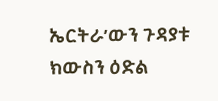ኤርትራ’ውን ጉዳያቱ ክውስን ዕድል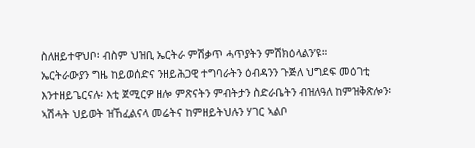ስለዘይተዋህቦ፡ ብስም ህዝቢ ኤርትራ ምሽቃጥ ሓጥያትን ምሽክዕላልን’ዩ።
ኤርትራውያን ግዜ ከይወሰድና ንዘይሕጋዊ ተግባራትን ዕብዳንን ጉጅለ ህግደፍ መዕገቲ እንተዘይጌርናሉ፡ እቲ ጀሚርዎ ዘሎ ምጽናትን ምብትታን ስድራቤትን ብዝለዓለ ከምዝቅጽሎን፡ ኣሽሓት ህይወት ዝኸፈልናላ መሬትና ከምዘይትህሉን ሃገር ኣልቦ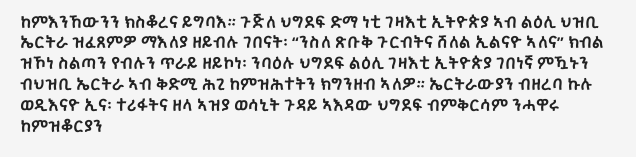ከምእንኸውንን ክስቆረና ይግባእ። ጉጅለ ህግደፍ ድማ ነቲ ገዛእቲ ኢትዮጵያ ኣብ ልዕሊ ህዝቢ ኤርትራ ዝፈጸምዎ ማእለያ ዘይብሉ ገበናት፡ “ንስለ ጽቡቅ ጉርብትና ሸለል ኢልናዮ ኣለና” ክብል ዝኾነ ስልጣን የብሉን ጥራይ ዘይኮነ፡ ንባዕሉ ህግደፍ ልዕሊ ገዛእቲ ኢትዮጵያ ገበነኛ ምዃኑን ብህዝቢ ኤርትራ ኣብ ቅድሚ ሕጊ ከምዝሕተትን ክግንዘብ ኣለዎ። ኤርትራውያን ብዘረባ ኩሉ ወዲእናዮ ኢና፡ ተሪፋትና ዘላ ኣዝያ ወሳኒት ጉዳይ ኣእዳው ህግደፍ ብምቅርሳም ንሓዋሩ ከምዝቆርያን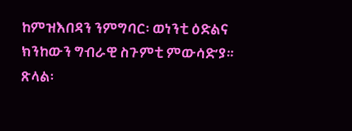ከምዝእበዳን ንምግባር፡ ወነንቲ ዕድልና ክንከውን ግብራዊ ስጉምቲ ምውሳድ’ያ።
ጽላል፡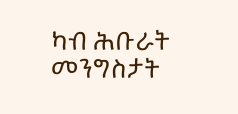ካብ ሕቡራት መንግስታት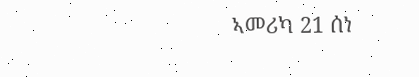ኣመሪካ 21 ሰነ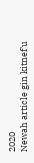2020
Newah article gin kitnef’u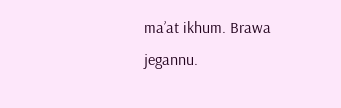ma’at ikhum. Brawa jegannu.